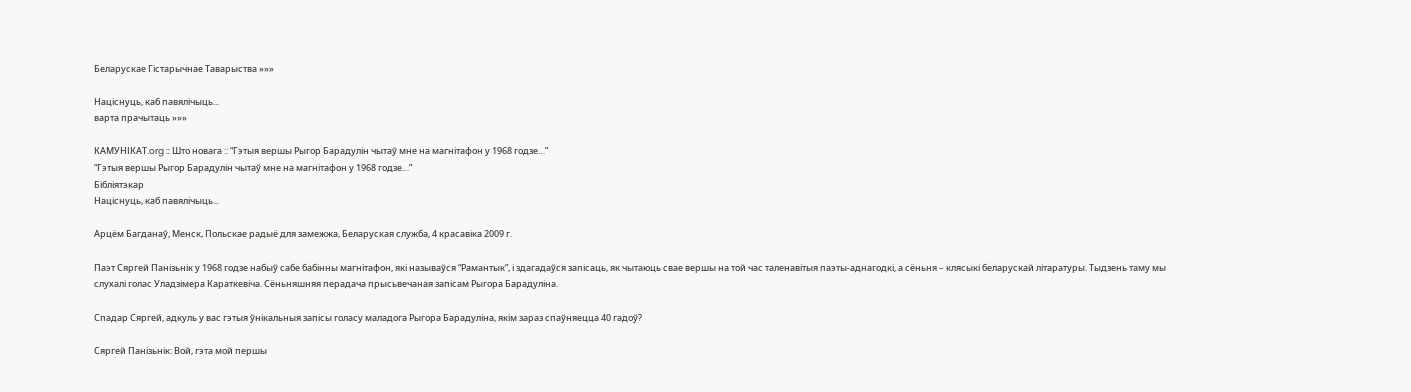Беларускае Гістарычнае Таварыства »»»

Націснуць, каб павялічыць...
варта прачытаць »»»

КАМУНІКАТ.org :: Што новага :: “Гэтыя вершы Рыгор Барадулін чытаў мне на магнітафон у 1968 годзе…”
“Гэтыя вершы Рыгор Барадулін чытаў мне на магнітафон у 1968 годзе…”
Бібліятэкар
Націснуць, каб павялічыць...

Арцём Багданаў, Менск, Польскае радыё для замежжа, Беларуская служба, 4 красавіка 2009 г.

Паэт Сяргей Панізьнік у 1968 годзе набыў сабе бабінны магнітафон, які называўся “Рамантык”, і здагадаўся запісаць, як чытаюць свае вершы на той час таленавітыя паэты-аднагодкі, а сёньня – клясыкі беларускай літаратуры. Тыдзень таму мы слухалі голас Уладзімера Караткевіча. Сёньняшняя перадача прысьвечаная запісам Рыгора Барадуліна.

Спадар Сяргей, адкуль у вас гэтыя ўнікальныя запісы голасу маладога Рыгора Барадуліна, якім зараз спаўняецца 40 гадоў?

Сяргей Панізьнік: Вой, гэта мой першы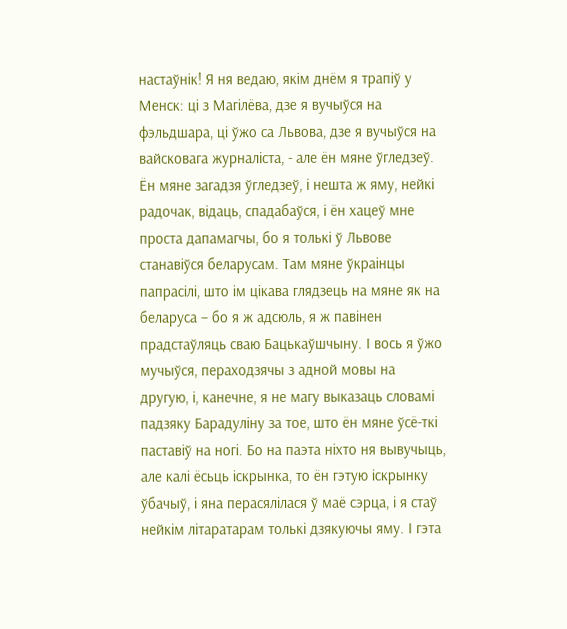настаўнік! Я ня ведаю, якім днём я трапіў у Менск: ці з Магілёва, дзе я вучыўся на фэльдшара, ці ўжо са Львова, дзе я вучыўся на вайсковага журналіста, - але ён мяне ўгледзеў. Ён мяне загадзя ўгледзеў, і нешта ж яму, нейкі радочак, відаць, спадабаўся, і ён хацеў мне проста дапамагчы, бо я толькі ў Львове станавіўся беларусам. Там мяне ўкраінцы папрасілі, што ім цікава глядзець на мяне як на беларуса – бо я ж адсюль, я ж павінен прадстаўляць сваю Бацькаўшчыну. І вось я ўжо мучыўся, пераходзячы з адной мовы на другую, і, канечне, я не магу выказаць словамі падзяку Барадуліну за тое, што ён мяне ўсё-ткі паставіў на ногі. Бо на паэта ніхто ня вывучыць, але калі ёсьць іскрынка, то ён гэтую іскрынку ўбачыў, і яна перасялілася ў маё сэрца, і я стаў нейкім літаратарам толькі дзякуючы яму. І гэта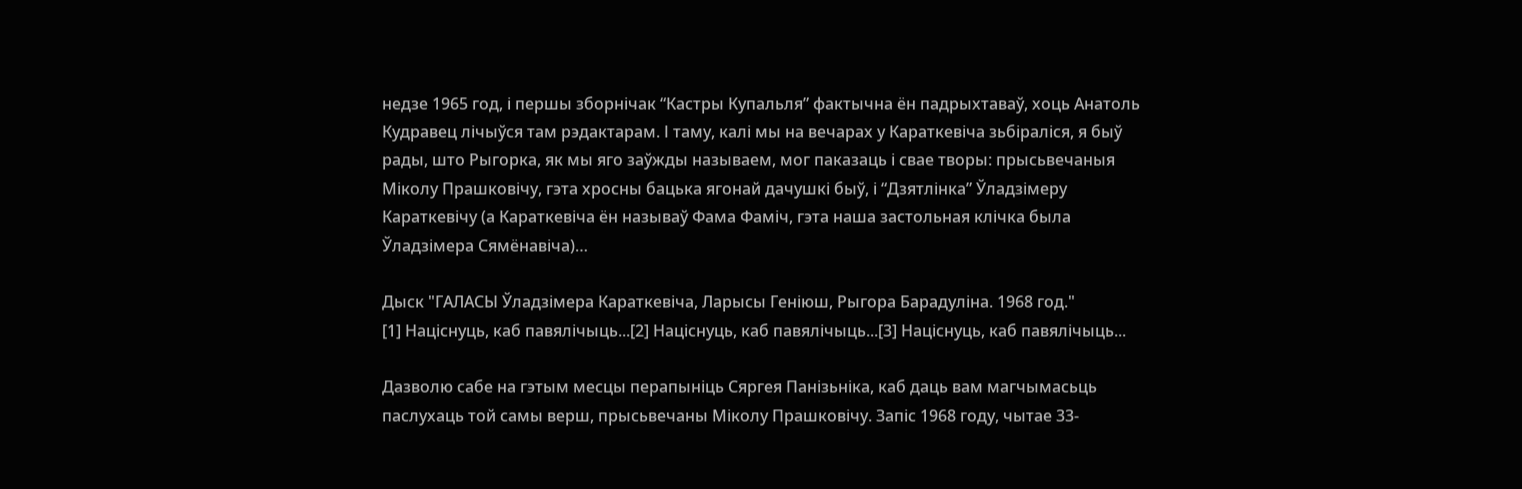недзе 1965 год, і першы зборнічак “Кастры Купальля” фактычна ён падрыхтаваў, хоць Анатоль Кудравец лічыўся там рэдактарам. І таму, калі мы на вечарах у Караткевіча зьбіраліся, я быў рады, што Рыгорка, як мы яго заўжды называем, мог паказаць і свае творы: прысьвечаныя Міколу Прашковічу, гэта хросны бацька ягонай дачушкі быў, і “Дзятлінка” Ўладзімеру Караткевічу (а Караткевіча ён называў Фама Фаміч, гэта наша застольная клічка была Ўладзімера Сямёнавіча)…

Дыск "ГАЛАСЫ Ўладзімера Караткевіча, Ларысы Геніюш, Рыгора Барадуліна. 1968 год."
[1] Націснуць, каб павялічыць...[2] Націснуць, каб павялічыць...[3] Націснуць, каб павялічыць...

Дазволю сабе на гэтым месцы перапыніць Сяргея Панізьніка, каб даць вам магчымасьць паслухаць той самы верш, прысьвечаны Міколу Прашковічу. Запіс 1968 году, чытае 33-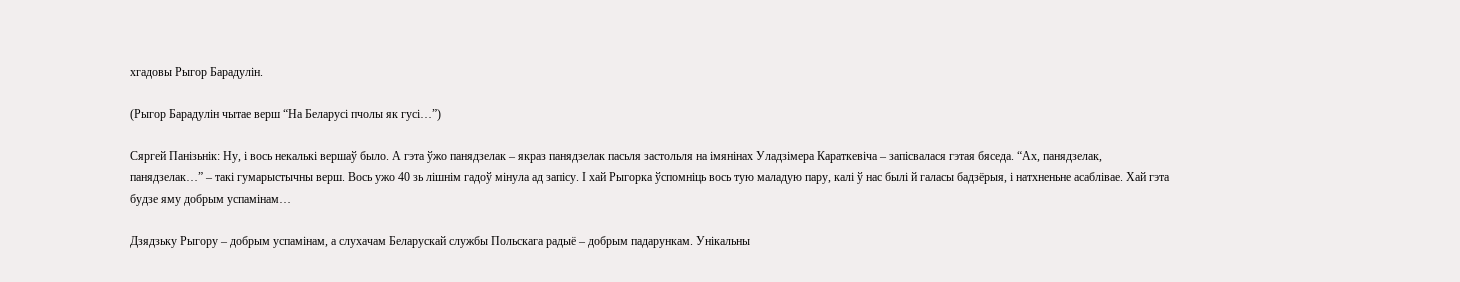хгадовы Рыгор Барадулін.

(Рыгор Барадулін чытае верш “На Беларусі пчолы як гусі…”)

Сяргей Панізьнік: Ну, і вось некалькі вершаў было. А гэта ўжо панядзелак – якраз панядзелак пасьля застольля на імянінах Уладзімера Караткевіча – запісвалася гэтая бяседа. “Ах, панядзелак, панядзелак…” – такі гумарыстычны верш. Вось ужо 40 зь лішнім гадоў мінула ад запісу. І хай Рыгорка ўспомніць вось тую маладую пару, калі ў нас былі й галасы бадзёрыя, і натхненьне асаблівае. Хай гэта будзе яму добрым успамінам…

Дзядзьку Рыгору – добрым успамінам, а слухачам Беларускай службы Польскага радыё – добрым падарункам. Унікальны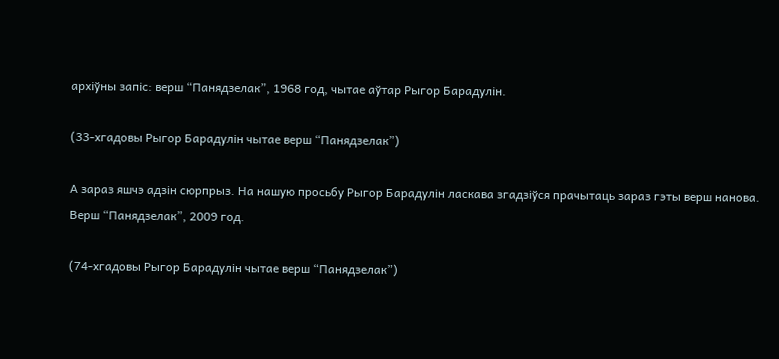архіўны запіс: верш “Панядзелак”, 1968 год, чытае аўтар Рыгор Барадулін.

(33-хгадовы Рыгор Барадулін чытае верш “Панядзелак”)

А зараз яшчэ адзін сюрпрыз. На нашую просьбу Рыгор Барадулін ласкава згадзіўся прачытаць зараз гэты верш нанова. Верш “Панядзелак”, 2009 год.

(74-хгадовы Рыгор Барадулін чытае верш “Панядзелак”)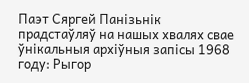Паэт Сяргей Панізьнік прадстаўляў на нашых хвалях свае ўнікальныя архіўныя запісы 1968 году: Рыгор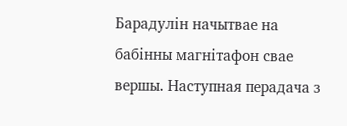Барадулін начытвае на бабінны магнітафон свае вершы. Наступная перадача з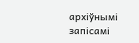архіўнымі запісамі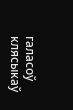галасоў клясыкаў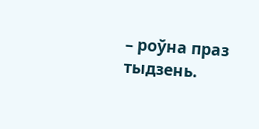– роўна праз тыдзень.